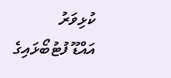ކުޅިވަރު
އައްޑޫ ފުޓުބޯޅައިގެ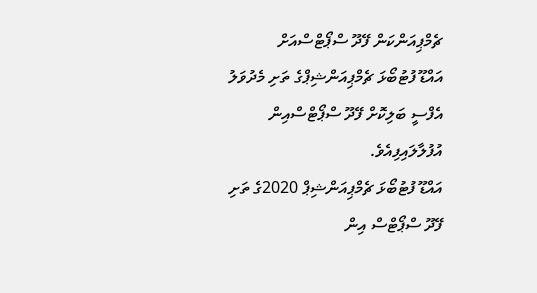ޗެމްޕިއަންކަން ފޭދޫ ސްޕޯޓްސްއަށް
އައްޑޫ ފުޓުބޯޅަ ޗެމްޕިއަންޝިޕްގެ ތަށި މެދުވަލު އެފްސީ ބަލިކޮށް ފޭދޫ ސްޕޯޓްސްއިން އުފުލާލައިފިއެވެ.
އައްޑޫ ފުޓުބޯޅަ ޗެމްޕިއަންޝިޕް 2020ގެ ތަށި ފޭދޫ ސްޕޯޓްސް އިން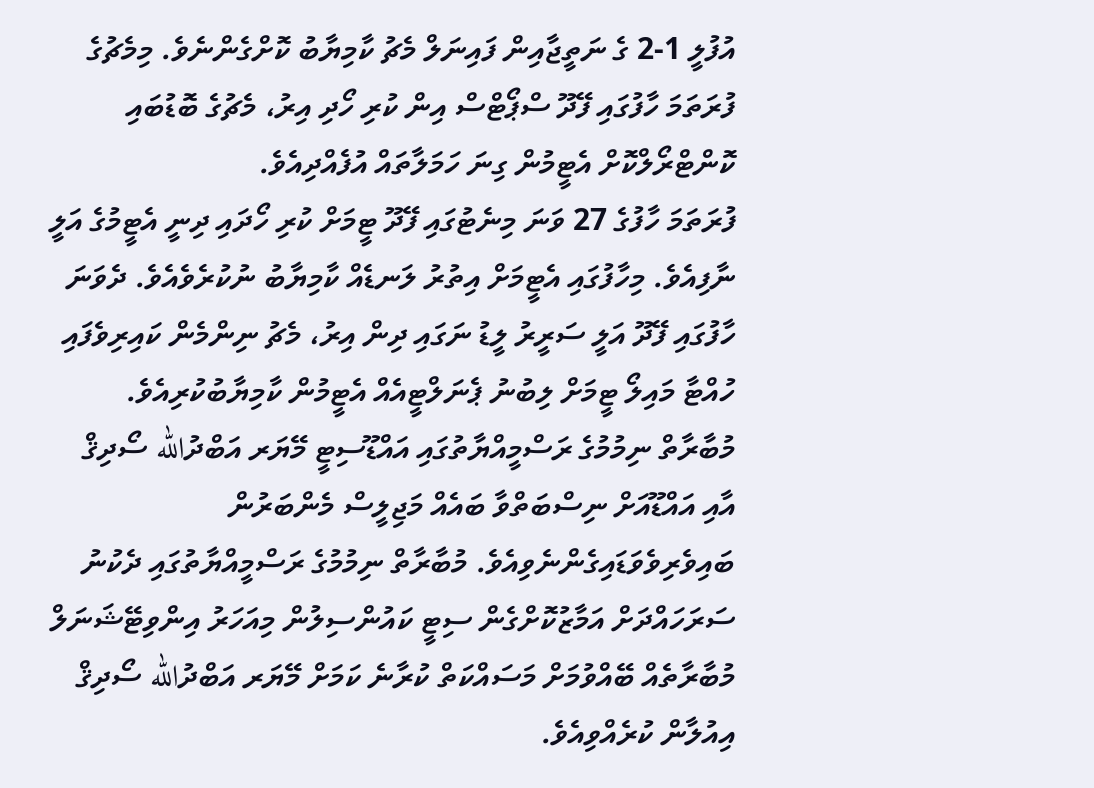އުފުލީ 1-2 ގެ ނަތީޖާއިން ފައިނަލް މެޗު ކާމިޔާބު ކޮށްގެންނެވެ. މިމެޗުގެ ފުރަތަމަ ހާފުގައި ފޭދޫ ސްޕޯޓްސް އިން ކުރި ހޯދި އިރު، މެޗުގެ ބޮޑުބައި ކޮންޓްރޯލްކޮށް އެޓީމުން ގިނަ ހަމަލާތައް އުފެއްދިއެވެ.
ފުރަތަމަ ހާފުގެ 27 ވަނަ މިނެޓުގައި ފޭދޫ ޓީމަށް ކުރި ހޯދައި ދިނީ އެޓީމުގެ އަލީ ނާފިއެވެ. މިހާފުގައި އެޓީމަށް އިތުރު ލަނޑެއް ކާމިޔާބު ނުކުރެވެއެވެ. ދެވަނަ ހާފުގައި ފޭދޫ އަލީ ސަރީރު ލީޑު ނަގައި ދިން އިރު، މެޗު ނިންމެން ކައިރިވެފައި ހުއްޓާ މައިލޯ ޓީމަށް ލިބުނު ޕެނަލްޓީއެއް އެޓީމުން ކާމިޔާބުކުރިއެވެ.
މުބާރާތް ނިމުމުގެ ރަސްމީއްޔާތުގައި އައްޑޫސިޓީ މޭޔަރ އަބްދުالله ސޯދިޤް އާއި އައްޑޫއަށް ނިސްބަތްވާ ބައެއް މަޖިލީސް މެންބަރުން ބައިވެރިވެވަޑައިގެންނެވިއެވެ. މުބާރާތް ނިމުމުގެ ރަސްމީއްޔާތުގައި ދެކުނު ސަރަހައްދަށް އަމާޒުކޮށްގެން ސިޓީ ކައުންސިލުން މިއަހަރު އިންވިޓޭޝަނަލް މުބާރާތެއް ބޭއްވުމަށް މަސައްކަތް ކުރާނެ ކަމަށް މޭޔަރ އަބްދުالله ސޯދިޤް އިއުލާން ކުރެއްވިއެވެ.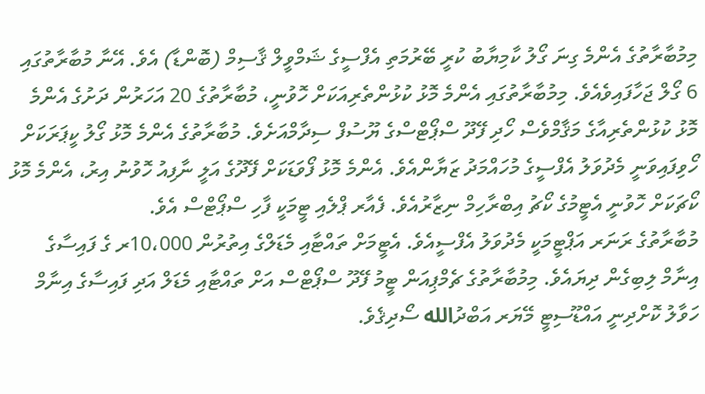މިމުބާރާތުގެ އެންމެ ގިނަ ގޯލު ކާމިޔާބު ކުރީ ބޭރުމަތި އެފްސީގެ ޝަމްވީލް ޤާސިމް (ބޮންޑާ) އެވެ. އޭނާ މުބާރާތުގައި 6 ގޯލް ޖަހާފައިވެއެވެ. މިމުބާރާތުގައި އެންމެ މޮޅު ކުޅުންތެރިއަކަށް ހޮވުނީ، މުބާރާތުގެ 20 އަހަރުން ދަށުގެ އެންމެ މޮޅު ކުޅުންތެރިއާގެ މަޤާމްވެސް ހޯދި ފޭދޫ ސްޕޯޓްސްގެ ޔޫސުފް ސިދާމްއަށެވެ. މުބާރާތުގެ އެންމެ މޮޅު ގޯލު ކީޕަރަކަށް ހޯވިފައިވަނީ މެދުވަލު އެފްސީގެ މުހައްމަދު ޒަޔާންއެވެ. އެންމެ މޮޅު ފޯވަޑަކަށް ފޭދޫގެ އަލީ ނާފިއު ހޮވުނު އިރު، އެންމެ މޮޅު ކޯޗަކަށް ހޮވުނީ އެޓީމުގެ ކޯޗު އިބްރާހިމް ނިޒާރުއެވެ. ފެއާރ ޕްލެއި ޓީމަކީ ފާހި ސްޕޯޓްސް އެވެ.
މުބާރާތުގެ ރަނަރ އަޕްޓީމަކީ މެދުވަލު އެފްސީއެވެ. އެޓީމަށް ތައްޓާއި މެޑަލްގެ އިތުރުން 10،000ރ ގެ ފައިސާގެ އިނާމް ލިބިގެން ދިޔައެވެ. މިމުބާރާތުގެ ޗެމްޕިއަން ޓީމު ފޭދޫ ސްޕޯޓްސް އަށް ތައްޓާއި މެޑަލް އަދި ފައިސާގެ އިނާމް ހަވާލު ކޮށްދިނީ އައްޑޫސިޓީ މޭޔަރ އަބްދުالله ސޯދިޤެވެ.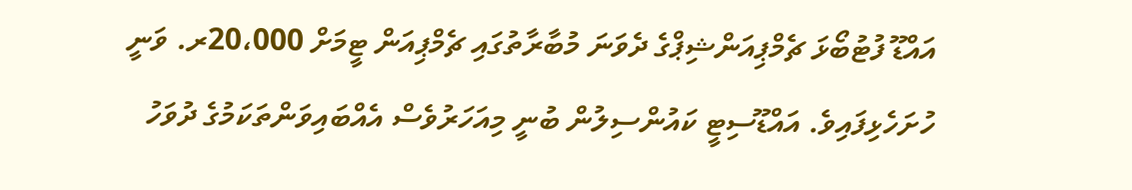އައްޑޫ ފުޓުބޯޅަ ޗެމްޕިއަންޝިޕްގެ ދެވަނަ މުބާރާތުގައި ޗެމްޕިއަން ޓީމަށް 20،000ރ. ވަނީ ހުށަހެޅިފައިވެ. އައްޑޫސިޓީ ކައުންސިލުން ބުނީ މިއަހަރުވެސް އެއްބައިވަންތަކަމުގެ ދުވަހު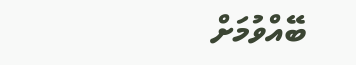ބޭއްވުމަށް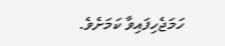ހަމަޖެހިފައިވާ ކަމަށެވެ.